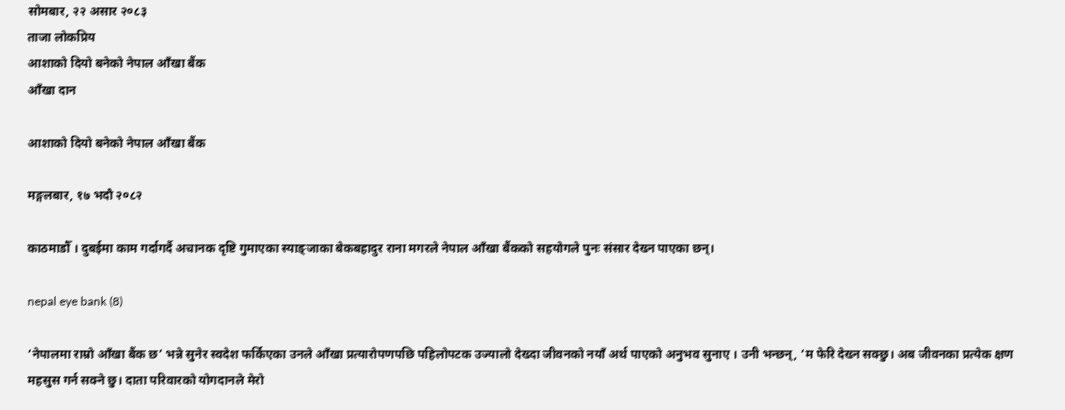सोमबार, २२ असार २०८३
ताजा लोकप्रिय
आशाको दियो बनेको नेपाल आँखा बैंक
आँखा दान

आशाको दियो बनेको नेपाल आँखा बैंक

मङ्गलबार, १७ भदौ २०८२

काठमाडौँ । दुबईमा काम गर्दागर्दै अचानक दृष्टि गुमाएका स्याङ्जाका बेकबहादुर राना मगरले नेपाल आँखा बैंकको सहयोगले पुनः संसार देख्न पाएका छन्।

nepal eye bank (8)

‘नेपालमा राम्रो आँखा बैंक छ’ भन्ने सुनेर स्वदेश फर्किएका उनले आँखा प्रत्यारोपणपछि पहिलोपटक उज्यालो देख्दा जीवनको नयाँ अर्थ पाएको अनुभव सुनाए । उनी भन्छन्, ‘म फेरि देख्न सक्छु। अब जीवनका प्रत्येक क्षण महसुस गर्न सक्ने छु। दाता परिवारको योगदानले मेरो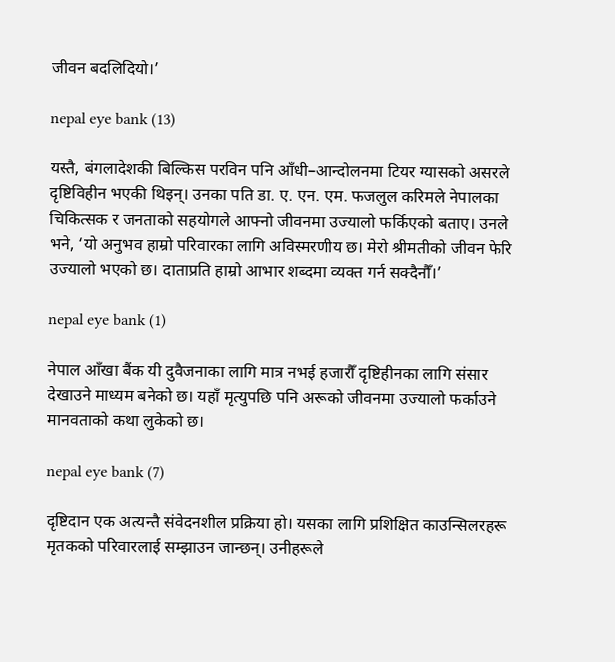जीवन बदलिदियो।’

nepal eye bank (13)

यस्तै, बंगलादेशकी बिल्किस परविन पनि आँधी–आन्दोलनमा टियर ग्यासको असरले दृष्टिविहीन भएकी थिइन्। उनका पति डा. ए. एन. एम. फजलुल करिमले नेपालका चिकित्सक र जनताको सहयोगले आफ्नो जीवनमा उज्यालो फर्किएको बताए। उनले भने, ‘यो अनुभव हाम्रो परिवारका लागि अविस्मरणीय छ। मेरो श्रीमतीको जीवन फेरि उज्यालो भएको छ। दाताप्रति हाम्रो आभार शब्दमा व्यक्त गर्न सक्दैनौँ।’

nepal eye bank (1)

नेपाल आँखा बैंक यी दुवैजनाका लागि मात्र नभई हजारौँ दृष्टिहीनका लागि संसार देखाउने माध्यम बनेको छ। यहाँ मृत्युपछि पनि अरूको जीवनमा उज्यालो फर्काउने मानवताको कथा लुकेको छ।

nepal eye bank (7)

दृष्टिदान एक अत्यन्तै संवेदनशील प्रक्रिया हो। यसका लागि प्रशिक्षित काउन्सिलरहरू मृतकको परिवारलाई सम्झाउन जान्छन्। उनीहरूले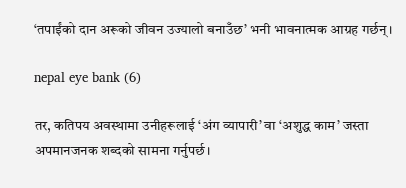‘तपाईंको दान अरूको जीवन उज्यालो बनाउँछ’ भनी भावनात्मक आग्रह गर्छन्।

nepal eye bank (6)

तर, कतिपय अवस्थामा उनीहरूलाई ‘अंग व्यापारी’ वा ‘अशुद्ध काम’ जस्ता अपमानजनक शब्दको सामना गर्नुपर्छ।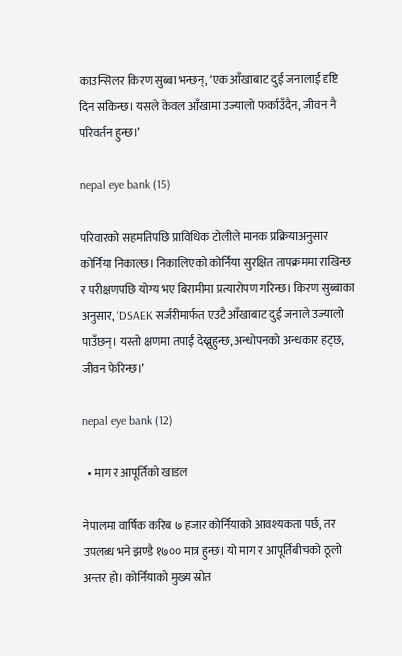काउन्सिलर किरण सुब्बा भन्छन्, ‘एक आँखाबाट दुई जनालाई दृष्टि दिन सकिन्छ। यसले केवल आँखामा उज्यालो फर्काउँदैन, जीवन नै परिवर्तन हुन्छ।’

nepal eye bank (15)

परिवारको सहमतिपछि प्राविधिक टोलीले मानक प्रक्रियाअनुसार कोर्निया निकाल्छ। निकालिएको कोर्निया सुरक्षित तापक्रममा राखिन्छ र परीक्षणपछि योग्य भए बिरामीमा प्रत्यारोपण गरिन्छ। किरण सुब्बाका अनुसार, ‘DSAEK सर्जरीमार्फत एउटै आँखाबाट दुई जनाले उज्यालो पाउँछन्। यस्तो क्षणमा तपाईं देख्नुहुन्छ, अन्धोपनको अन्धकार हट्छ, जीवन फेरिन्छ।’

nepal eye bank (12)

  • माग र आपूर्तिको खाडल

नेपालमा वार्षिक करिब ७ हजार कोर्नियाको आवश्यकता पर्छ, तर उपलब्ध भने झण्डै १७०० मात्र हुन्छ। यो माग र आपूर्तिबीचको ठूलो अन्तर हो। कोर्नियाको मुख्य स्रोत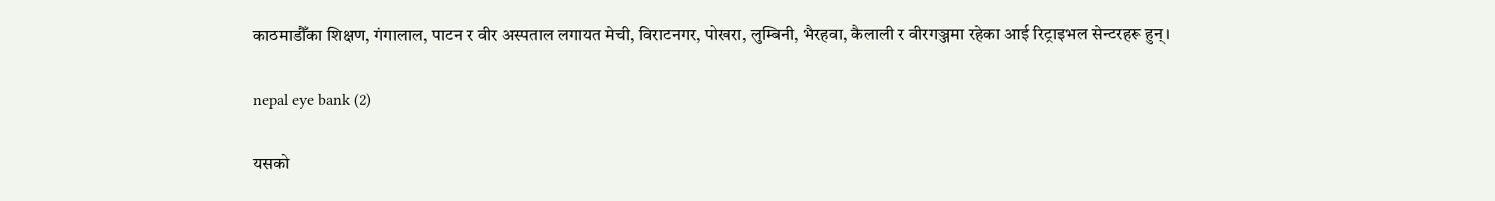काठमाडौँका शिक्षण, गंगालाल, पाटन र वीर अस्पताल लगायत मेची, विराटनगर, पोखरा, लुम्बिनी, भैरहवा, कैलाली र वीरगञ्जमा रहेका आई रिट्राइभल सेन्टरहरू हुन्।

nepal eye bank (2)

यसको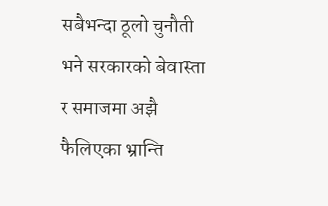सबैभन्दा ठूलो चुनौती भने सरकारको बेवास्ता र समाजमा अझै फैलिएका भ्रान्ति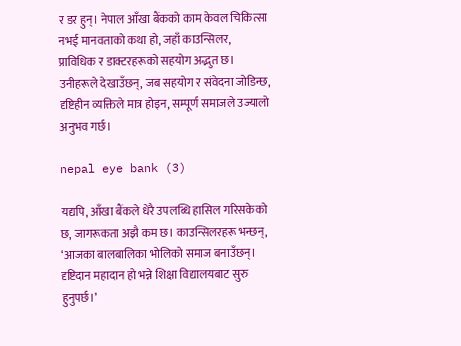र डर हुन्। नेपाल आँखा बैंकको काम केवल चिकित्सा नभई मानवताको कथा हो, जहाँ काउन्सिलर, प्राविधिक र डाक्टरहरूको सहयोग अद्भुत छ। उनीहरूले देखाउँछन्, जब सहयोग र संवेदना जोडिन्छ, दृष्टिहीन व्यक्तिले मात्र होइन, सम्पूर्ण समाजले उज्यालो अनुभव गर्छ।

nepal eye bank (3)

यद्यपि, आँखा बैंकले धेरै उपलब्धि हासिल गरिसकेको छ, जागरूकता अझै कम छ। काउन्सिलरहरू भन्छन्, ‘आजका बालबालिका भोलिको समाज बनाउँछन्। दृष्टिदान महादान हो भन्ने शिक्षा विद्यालयबाट सुरु हुनुपर्छ।’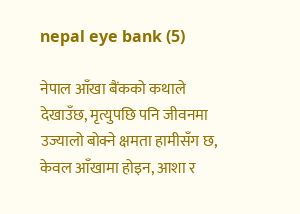nepal eye bank (5)

नेपाल आँखा बैंकको कथाले देखाउँछ, मृत्युपछि पनि जीवनमा उज्यालो बोक्ने क्षमता हामीसँग छ, केवल आँखामा होइन, आशा र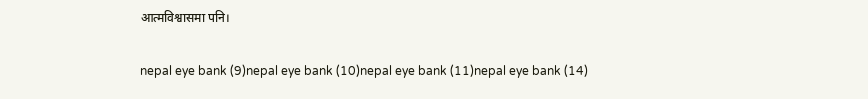आत्मविश्वासमा पनि।

nepal eye bank (9)nepal eye bank (10)nepal eye bank (11)nepal eye bank (14)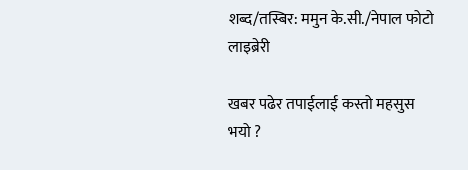शब्द/तस्बिर: ममुन के.सी./नेपाल फोटो लाइब्रेरी

खबर पढेर तपाईलाई कस्तो महसुस भयो ?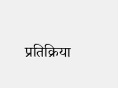प्रतिक्रिया